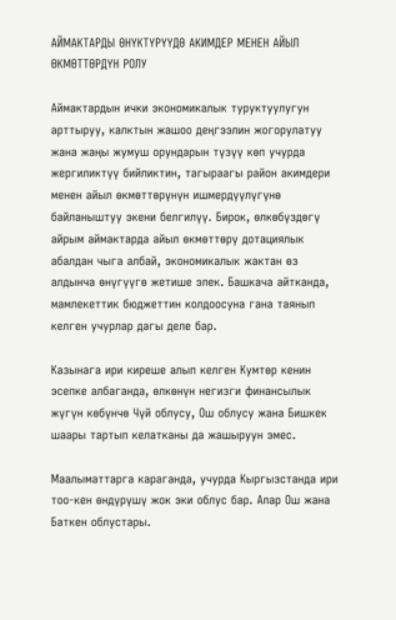АЙМАКТАРДЫ ӨНҮКТҮРҮҮДӨ АКИМДЕР МЕНЕН АЙЫЛ ӨКМӨТТӨРДҮН РОЛУ

Аймактардын ички экономикалык туруктуулугун арттыруу, калктын жашоо деңгээлин жогорулатуу жана жаңы жумуш орундарын түзүү көп учурда жергиликтүү бийликтин, тагыраагы район акимдери менен айыл өкмөттөрүнүн ишмердүүлүгүнө байланыштуу экени белгилүү. Бирок, өлкөбүздөгү айрым аймактарда айыл өкмөттөрү дотациялык абалдан чыга албай, экономикалык жактан өз алдынча өнүгүүгө жетише элек. Башкача айтканда, мамлекеттик бюджеттин колдоосуна гана таянып келген учурлар дагы деле бар.

Казынага ири киреше алып келген Кумтөр кенин эсепке албаганда, өлкөнүн негизги финансылык жүгүн көбүнчө Чүй облусу, Ош облусу жана Бишкек шаары тартып келатканы да жашыруун эмес.

Маалыматтарга караганда, учурда Кыргызстанда ири тоо-кен өндүрүшү жок эки облус бар. Алар Ош жана Баткен облустары.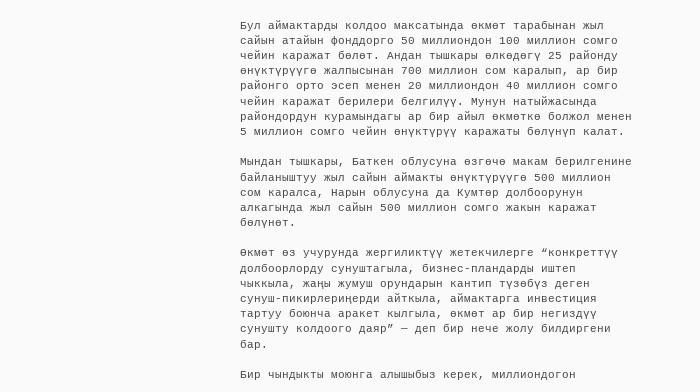Бул аймактарды колдоо максатында өкмөт тарабынан жыл сайын атайын фонддорго 50 миллиондон 100 миллион сомго чейин каражат бөлөт. Андан тышкары өлкөдөгү 25 районду өнүктүрүүгө жалпысынан 700 миллион сом каралып, ар бир районго орто эсеп менен 20 миллиондон 40 миллион сомго чейин каражат берилери белгилүү. Мунун натыйжасында райондордун курамындагы ар бир айыл өкмөткө болжол менен 5 миллион сомго чейин өнүктүрүү каражаты бөлүнүп калат.

Мындан тышкары, Баткен облусуна өзгөчө макам берилгенине байланыштуу жыл сайын аймакты өнүктүрүүгө 500 миллион сом каралса, Нарын облусуна да Кумтөр долбоорунун алкагында жыл сайын 500 миллион сомго жакын каражат бөлүнөт.

Өкмөт өз учурунда жергиликтүү жетекчилерге “конкреттүү долбоорлорду сунуштагыла, бизнес-пландарды иштеп чыккыла, жаңы жумуш орундарын кантип түзөбүз деген сунуш-пикирлериңерди айткыла, аймактарга инвестиция тартуу боюнча аракет кылгыла, өкмөт ар бир негиздүү сунушту колдоого даяр” — деп бир нече жолу билдиргени бар.

Бир чындыкты моюнга алышыбыз керек, миллиондогон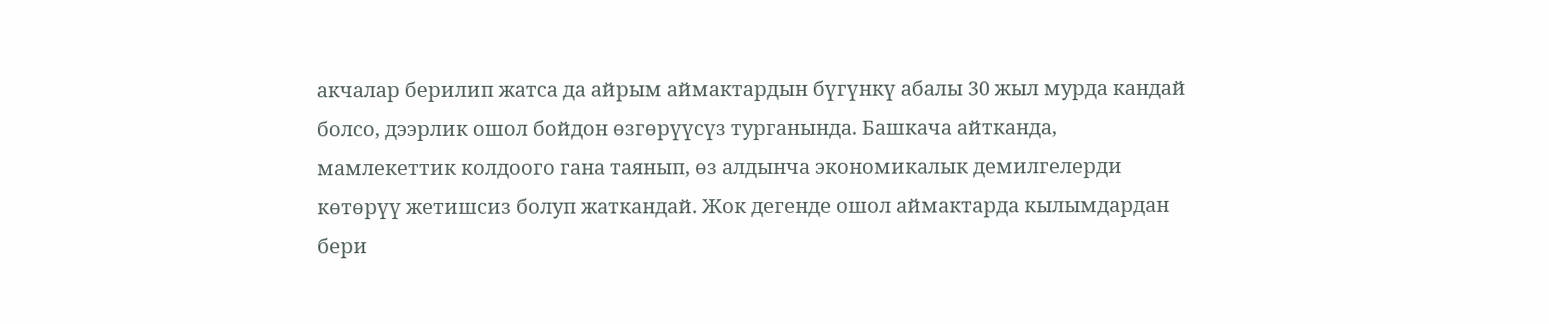акчалар берилип жатса да айрым аймактардын бүгүнкү абалы 30 жыл мурда кандай болсо, дээрлик ошол бойдон өзгөрүүсүз турганында. Башкача айтканда, мамлекеттик колдоого гана таянып, өз алдынча экономикалык демилгелерди көтөрүү жетишсиз болуп жаткандай. Жок дегенде ошол аймактарда кылымдардан бери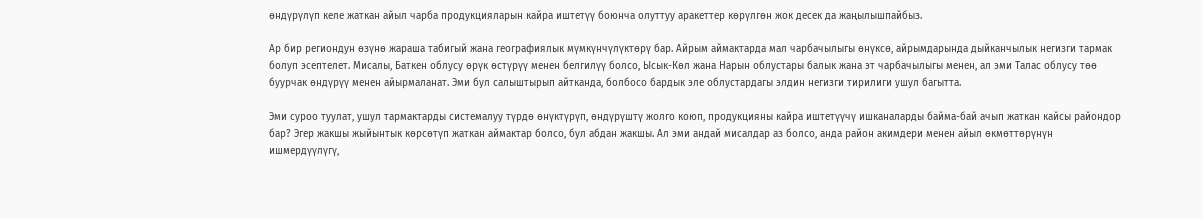өндүрүлүп келе жаткан айыл чарба продукцияларын кайра иштетүү боюнча олуттуу аракеттер көрүлгөн жок десек да жаңылышпайбыз.

Ар бир региондун өзүнө жараша табигый жана географиялык мүмкүнчүлүктөрү бар. Айрым аймактарда мал чарбачылыгы өнүксө, айрымдарында дыйканчылык негизги тармак болуп эсептелет. Мисалы, Баткен облусу өрүк өстүрүү менен белгилүү болсо, Ысык-Көл жана Нарын облустары балык жана эт чарбачылыгы менен, ал эми Талас облусу төө буурчак өндүрүү менен айырмаланат. Эми бул салыштырып айтканда, болбосо бардык эле облустардагы элдин негизги тирилиги ушул багытта.

Эми суроо туулат, ушул тармактарды системалуу түрдө өнүктүрүп, өндүрүштү жолго коюп, продукцияны кайра иштетүүчү ишканаларды байма-бай ачып жаткан кайсы райондор бар? Эгер жакшы жыйынтык көрсөтүп жаткан аймактар болсо, бул абдан жакшы. Ал эми андай мисалдар аз болсо, анда район акимдери менен айыл өкмөттөрүнүн ишмердүүлүгү,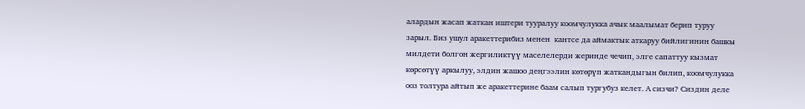алардын жасап жаткан иштери тууралуу коомчулукка ачык маалымат берип туруу зарыл. Биз ушул аракеттерибиз менен  кантсе да аймактык аткаруу бийлигинин башкы милдети болгон жергиликтүү маселелерди жеринде чечип, элге сапаттуу кызмат көрсөтүү аркылуу, элдин жашоо деңгээлин көтөрүп жаткандыгын билип, коомчулукка ооз толтура айтып же аракеттерине баам салып тургубуз келет. А сизчи? Сиздин деле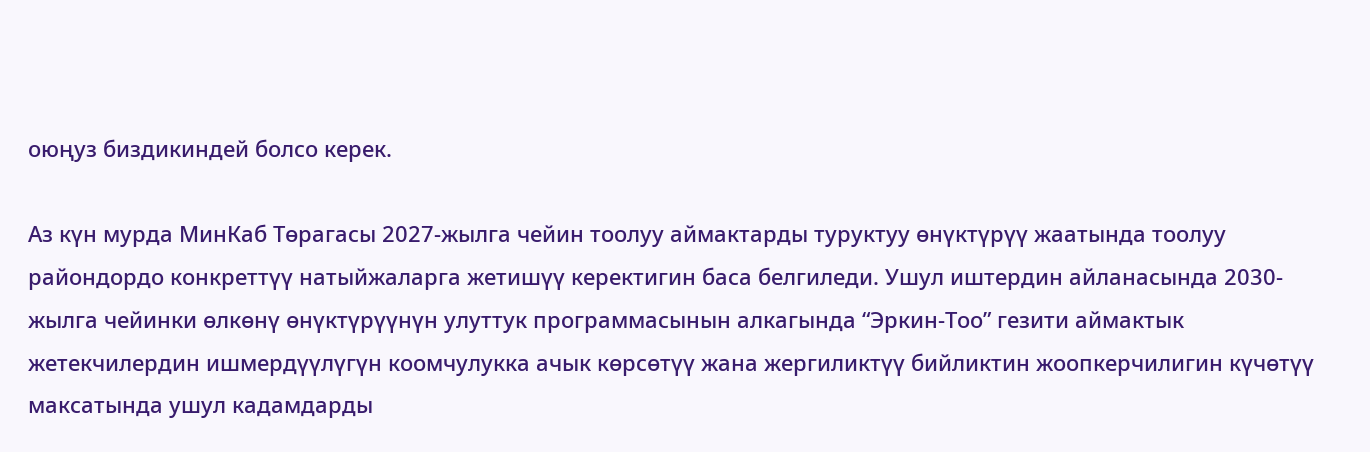оюңуз биздикиндей болсо керек.

Аз күн мурда МинКаб Төрагасы 2027-жылга чейин тоолуу аймактарды туруктуу өнүктүрүү жаатында тоолуу райондордо конкреттүү натыйжаларга жетишүү керектигин баса белгиледи. Ушул иштердин айланасында 2030-жылга чейинки өлкөнү өнүктүрүүнүн улуттук программасынын алкагында “Эркин-Тоо” гезити аймактык жетекчилердин ишмердүүлүгүн коомчулукка ачык көрсөтүү жана жергиликтүү бийликтин жоопкерчилигин күчөтүү максатында ушул кадамдарды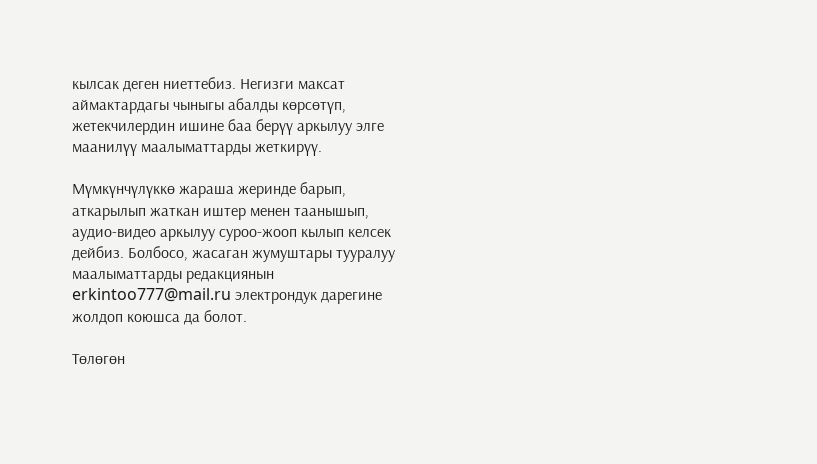кылсак деген ниеттебиз. Негизги максат аймактардагы чыныгы абалды көрсөтүп, жетекчилердин ишине баа берүү аркылуу элге маанилүү маалыматтарды жеткирүү.

Мүмкүнчүлүккө жараша жеринде барып, аткарылып жаткан иштер менен таанышып, аудио-видео аркылуу суроо-жооп кылып келсек дейбиз. Болбосо, жасаган жумуштары тууралуу маалыматтарды редакциянын erkintoo777@mail.ru электрондук дарегине жолдоп коюшса да болот.

Төлөгөн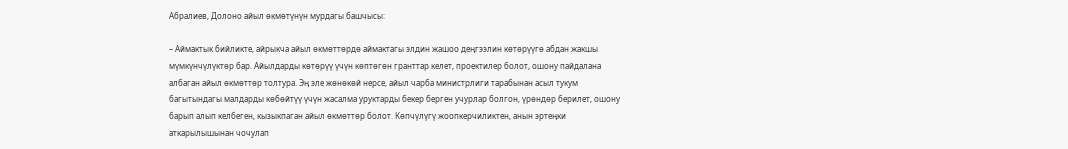Абралиев, Долоно айыл өкмөтүнүн мурдагы башчысы:

– Аймактык бийликте, айрыкча айыл өкмөттөрдө аймактагы элдин жашоо деңгээлин көтөрүүгө абдан жакшы мүмкүнчүлүктөр бар. Айылдарды көтөрүү үчүн көптөгөн гранттар келет, проектилер болот, ошону пайдалана албаган айыл өкмөттөр толтура. Эң эле жөнөкөй нерсе, айыл чарба министрлиги тарабынан асыл тукум багытындагы малдарды көбөйтүү үчүн жасалма уруктарды бекер берген учурлар болгон, үрөндөр берилет, ошону барып алып келбеген, кызыкпаган айыл өкмөттөр болот. Көпчүлүгү жоопкерчиликтен, анын эртеңки аткарылышынан чочулап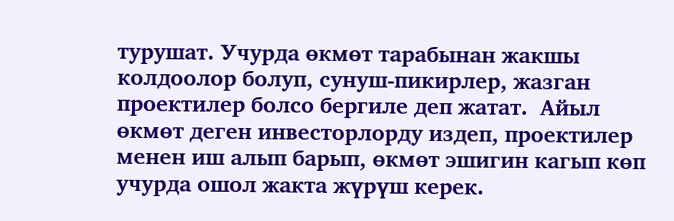турушат. Учурда өкмөт тарабынан жакшы колдоолор болуп, сунуш-пикирлер, жазган проектилер болсо бергиле деп жатат.  Айыл өкмөт деген инвесторлорду издеп, проектилер менен иш алып барып, өкмөт эшигин кагып көп учурда ошол жакта жүрүш керек.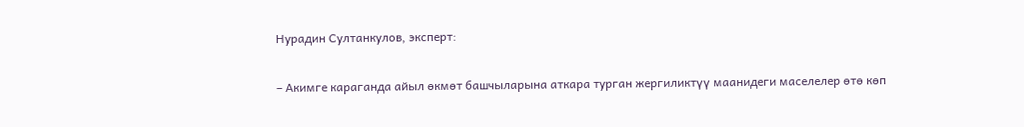Нурадин Султанкулов, эксперт:

– Акимге караганда айыл өкмөт башчыларына аткара турган жергиликтүү маанидеги маселелер өтө көп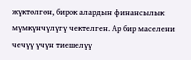жүктөлгөн, бирок алардын финансылык мүмкүнчүлүгү чектелген. Ар бир маселени чечүү үчүн тиешелүү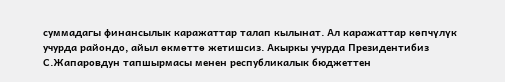суммадагы финансылык каражаттар талап кылынат. Ал каражаттар көпчүлүк учурда райондо, айыл өкмөттө жетишсиз. Акыркы учурда Президентибиз С.Жапаровдун тапшырмасы менен республикалык бюджеттен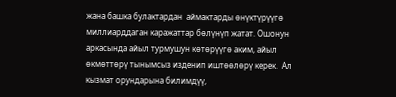жана башка булактардан  аймактарды өнүктүрүүгө миллиарддаган каражаттар бөлүнүп жатат. Ошонун аркасында айыл турмушун көтөрүүгө аким, айыл өкмөттөрү тынымсыз изденип иштөөлөрү керек.  Ал  кызмат орундарына билимдүү,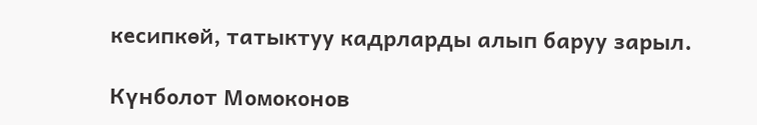кесипкөй, татыктуу кадрларды алып баруу зарыл.

Күнболот Момоконов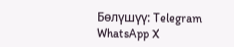Бөлүшүү: Telegram WhatsApp X